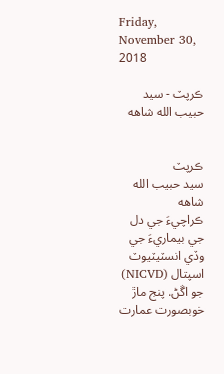Friday, November 30, 2018

ڪرپٽ - سيد حبيب الله شاهه


ڪرپٽ
سيد حبيب الله شاهه
ڪراچيءَ جي دل جي بيماريءَ جي وڏي انسٽيٽيوٽ اسپتال (NICVD) جو اڱڻ. پنج ماڙ خوبصورت عمارت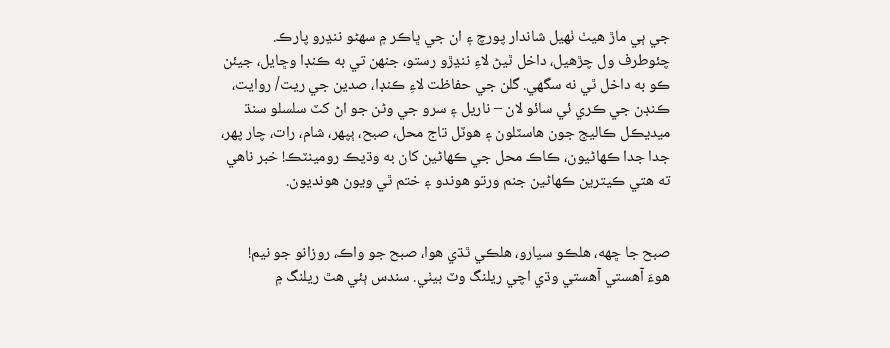جي ٻي ماڙ هيٺ ٺهيل شاندار پورچ ۽ ان جي ڀاڪر ۾ سهڻو ننڍرو پارڪ. چئوطرف ول چڙهيل، داخل ٿيڻ لاءِ ننڍڙو رستو، جنھن تي به ڪنڊا وڇايل، جيئن ڪو به داخل ٿي نه سگهي. گلن جي حفاظت لاءِ ڪنڊا، صدين جي ريت/ روايت، ڪنڊن جي ڪري ئي سائو لان – ناريل ۽ سرو جي وڻن جو اڻ کٽ سلسلو سنڌ ميديڪل ڪاليج جون هاسٽلون ۽ هوٽل تاج محل، صبح، ٻپهر، شام، رات، چار پهر، جدا جدا ڪهاڻيون، ڪاڪ محل جي ڪهاڻين کان به وڌيڪ رومينٽڪ! خبر ناهي ته هتي ڪيترين ڪهاڻين جنم ورتو هوندو ۽ ختم ٿي ويون هونديون.


صبح جا ڇهه، هلڪو سيارو، هلڪي ٿڌي هوا، صبح جو واڪ، روزانو جو نيم!
هوءَ آهستي آهستي وڌي اچي ريلنگ وٽ بيٺي. سندس ٻئي هٿ ريلنگ ۾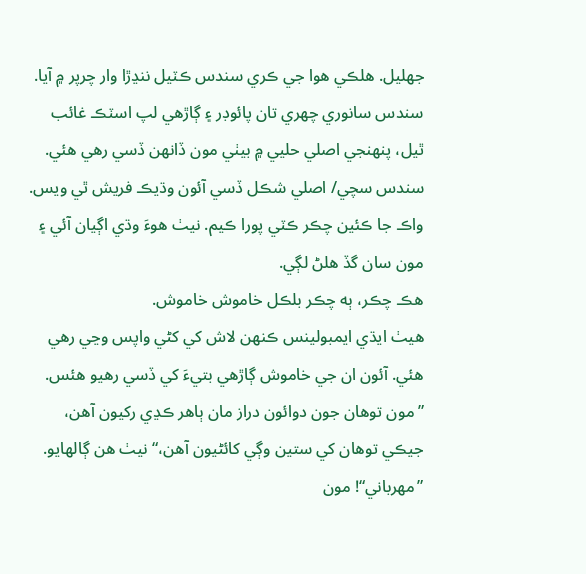جهليل. هلڪي هوا جي ڪري سندس ڪٽيل ننڍڙا وار چرپر ۾ آيا. سندس سانوري چهري تان پائوڊر ۽ ڳاڙهي لپ اسٽڪ غائب ٿيل، پنهنجي اصلي حليي ۾ بيٺي مون ڏانهن ڏسي رهي هئي. سندس سچي/ اصلي شڪل ڏسي آئون وڌيڪ فريش ٿي ويس. واڪ جا ڪئين چڪر ڪٽي پورا ڪيم. نيٺ هوءَ وڌي اڳيان آئي ۽ مون سان گڏ هلڻ لڳي.
هڪ چڪر، ٻه چڪر بلڪل خاموش خاموش.
هيٺ ايڌي ايمبولينس ڪنهن لاش کي کڻي واپس وڃي رهي هئي. آئون ان جي خاموش ڳاڙهي بتيءَ کي ڏسي رهيو هئس.
”مون توهان جون دوائون دراز مان ٻاهر ڪڍي رکيون آهن، جيڪي توهان کي ستين وڳي کائڻيون آهن،“ نيٺ هن ڳالهايو.
”مهرباني“! مون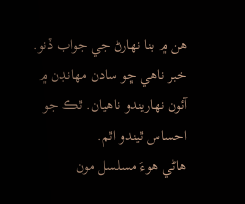هن ۾ بنا نهارڻ جي جواب ڏنو.
خبر ناهي ڇو سادن مهانڊن ۾ آئون نهاريندو ناهيان. ٿڪ جو احساس ٿيندو اٿم.
هاڻي هوءَ مسلسل مون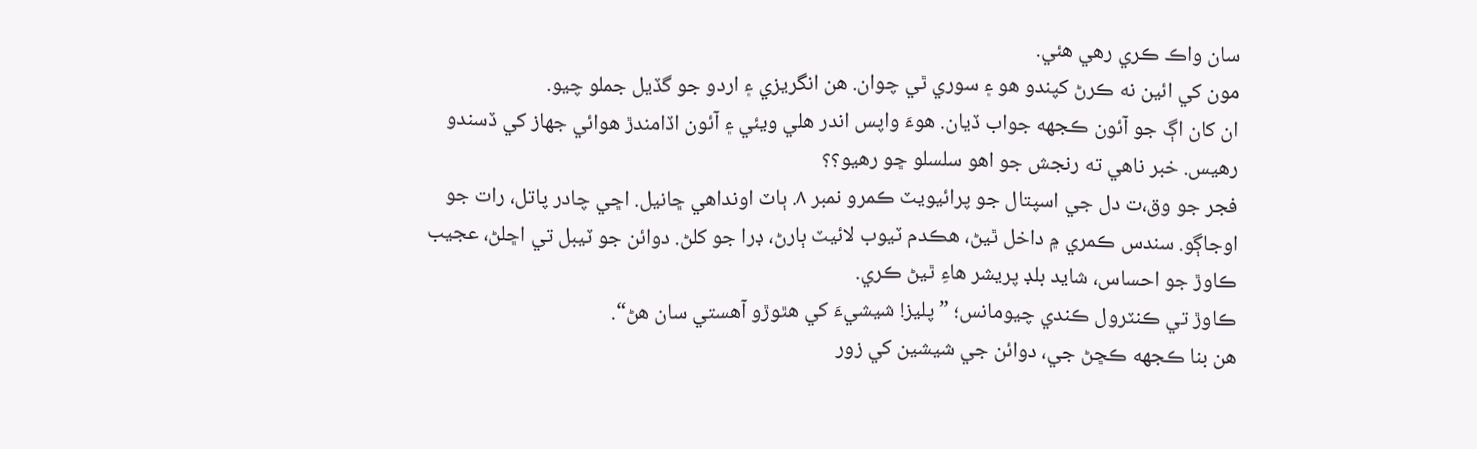سان واڪ ڪري رهي هئي.
مون کي ائين نه ڪرڻ کپندو هو ۽ سوري ٿي چوان. هن انگريزي ۽ اردو جو گڏيل جملو چيو.
ان کان اڳ جو آئون ڪجهه جواب ڏيان. هوءَ واپس اندر هلي ويئي ۽ آئون اڏامندڙ هوائي جهاز کي ڏسندو رهيس. خبر ناهي ته رنجش جو اهو سلسلو ڇو رهيو؟؟
فجر جو وق،ت دل جي اسپتال جو پرائيويٽ ڪمرو نمبر ۸. ٻاٽ اونداهي ڇانيل. اڇي چادر پاتل، رات جو اوجاڳو. سندس ڪمري ۾ داخل ٿيڻ، هڪدم ٽيوب لائيٽ ٻارڻ، ڊرا جو کلڻ. دوائن جو ٽيبل تي اڇلڻ، عجيب ڪاوڙ جو احساس، شايد بلڊ پريشر هاءِ ٿيڻ ڪري.
ڪاوڙ تي ڪنٽرول ڪندي چيومانس؛ ”پليز! شيشيءَ کي هٿوڙو آهستي سان هڻ“.
هن بنا ڪجهه ڪڇڻ جي، دوائن جي شيشين کي زور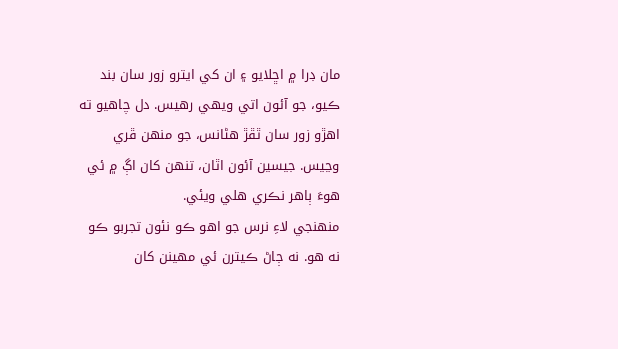مان ڊرا ۾ اڇلايو ۽ ان کي ايترو زور سان بند ڪيو، جو آئون اتي ويهي رهيس. دل چاهيو ته اهڙو زور سان ٿڦڙ هڻانس، جو منهن ڦري وڃيس. جيسين آئون اٿان، تنهن کان اڳ ۾ ئي هوءَ ٻاهر نڪري هلي ويئي.
منهنجي لاءِ نرس جو اهو ڪو نئون تجربو ڪو نه هو. نه ڄاڻ ڪيترن ئي مهينن کان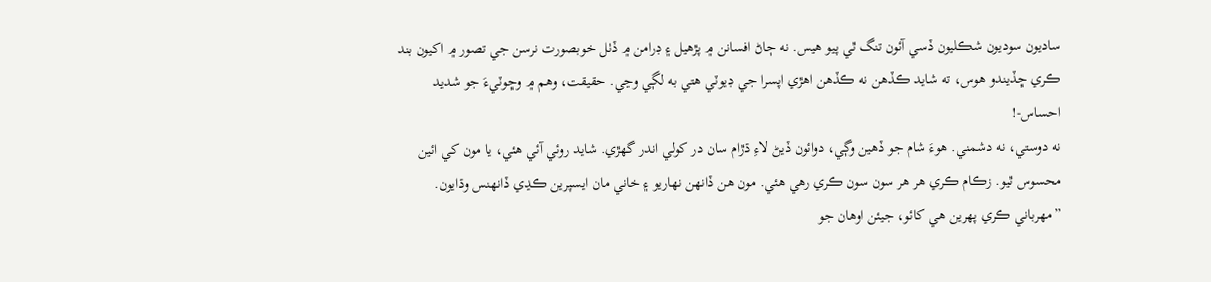ساديون سوديون شڪليون ڏسي آئون تنگ ٿي پيو هيس. نه ڄاڻ افسانن ۾ پڙهيل ۽ ڊرامن ۾ ڏٺل خوبصورت نرسن جي تصور ۾ اکيون بند ڪري ڇڏيندو هوس، ته شايد ڪڏهن نه ڪڏهن اهڙي اپسرا جي ڊيوٽي هتي به لڳي وڃي. حقيقت، وهم ۾ وڇوٽيءَ جو شديد احساس-!
نه دوستي، نه دشمني. هوءَ شام جو ڏهين وڳي، دوائون ڏيڻ لاءِ ڌڙام سان در کولي اندر گهڙي. شايد روئي آئي هئي، يا مون کي ائين محسوس ٿيو. زڪام ڪري هر هر سون سون ڪري رهي هئي. مون هن ڏانهن نهاريو ۽ خاني مان ايسپرين ڪڍي ڏانهنس وڌايون.
”مهرباني ڪري پهرين هي کائو، جيئن اوهان جو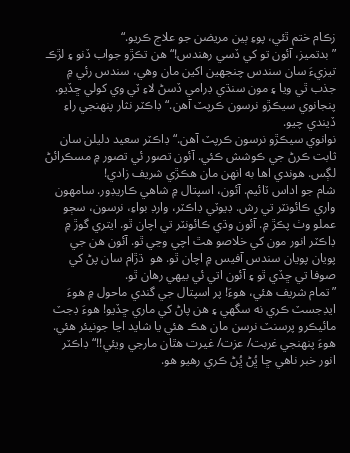زڪام ختم ٿئي، پوءِ ٻين مريضن جو علاج ڪريو.“
”بدتميز، آئون تو کي ڏسي رهندس!“ هن تڪڙو جواب ڏنو ۽ لڙڪ تيزيءَ سان سندس چنجهين اکين مان وهي، سندس رئي ۾ جذب ٿي ويا ۽ مون سنڌي ڊرامي ڏسڻ لاءِ ٽي وي کولي ڇڏيو.
پنجانوي سيڪڙو نرسون ڪرپٽ آهن.“ ڊاڪٽر نثار پنهنجي راءِ ڏيندي چيو.
نوانوي سيڪڙو نرسون ڪرپٽ آهن.“ ڊاڪٽر سعيد دليلن سان ثابت ڪرڻ جي ڪوشش ڪئي. آئون تصور ئي تصور ۾ مسڪرائڻ لڳس. هوندي اها به انهن مان هڪڙي شريف زادي!
شام جو اداس ٽائيم. آئون، اسپتال ۾ شاهي ڪاريڊور. سامهون واري ڪائونٽر تي رش. ڊيوٽي ڊاڪٽر، وارڊ بواءِ، نرسون، سڄو عملو وٺ پڪڙ ۾. آئون وڌي ڪائونٽر تي اچان ٿو. ايتري گوڙ ۾ ڊاڪٽر انور مون کي خلاصو هٿ اچي وڃي ٿو. آئون هن جي پويان پويان سندس آفيس ۾ اچان ٿو. هو  ڌڙام سان پڻ کي صوفا تي ڇڏي ٿو ۽ آئون اتي ئي بيهي رهان ٿو.
”تمام شريف هئي، هوءَ! پر اسپتال جي گندي ماحول ۾ هوءَ ايڊجسٽ ڪري نه سگهي ۽ هن پاڻ کي ماري ڇڏيو! هوءَ ڊجٽ مائيڪرو پرسنٽ نرسن مان هڪ هئي يا شايد اڃا جونيئر هئي. هوءَ پنهنجي غربت/ عزت/ غيرت هٿان مارجي ويئي!!“ ڊاڪٽر انور خبر ناهي ڇا ڀُڻ ڀُڻ ڪري رهيو هو.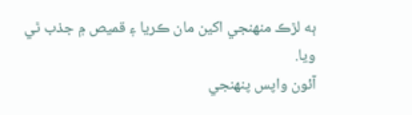ٻه لڙڪ منهنجي اکين مان ڪريا ۽ قميص ۾ جذب ٿي ويا.
آئون واپس پنهنجي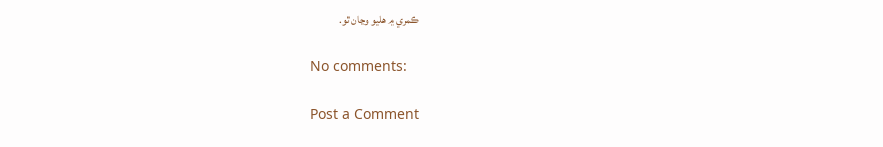ڪمري ۾ هليو وڃان ٿو.

No comments:

Post a Comment